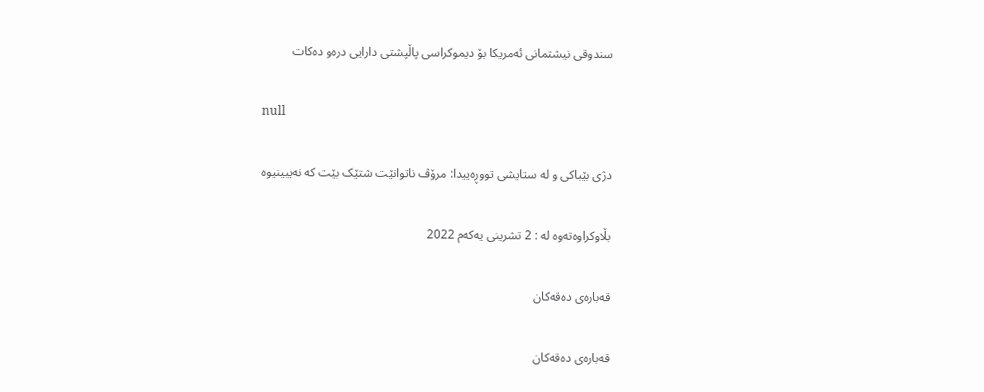سندوقی نیشتمانی ئەمریکا بۆ دیموکراسی پاڵپشتی دارایی درەو دەکات

null

دژی بێباکی و لە ستایشی تووڕەییدا: مرۆڤ ناتوانێت شتێک بێت کە نەیبینیوە

بڵاوکراوەتەوە لە : 2 تشرینی یەکەم 2022

قەبارەی دەقەکان

قەبارەی دەقەکان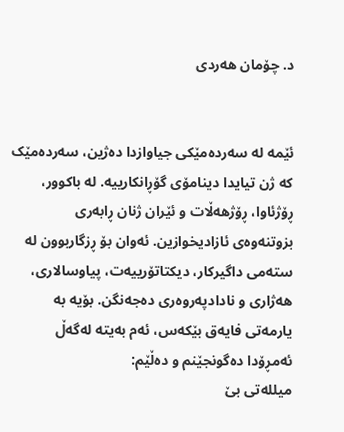د. چۆمان هەردی


ئێمە لە سەردەمێکی جیاوازدا دەژین، سەردەمێک کە ژن تیایدا دینامۆی گۆڕانکارییە. لە باکوور، ڕۆژئاوا، ڕۆژھەڵات و ئێران ژنان ڕابەری بزوتنەوەی ئازادیخوازین. ئەوان بۆ ڕزگاربوون لە ستەمی داگیرکار، دیکتاتۆرییەت، پیاوسالاری، ھەژاری و نادادپەروەری دەجەنگن. بۆیە بە یارمەتی فایەق بێکەس، ئەم بەیتە لەگەڵ ئەمڕۆدا دەگونجێنم و دەڵێم:
میللەتی بێ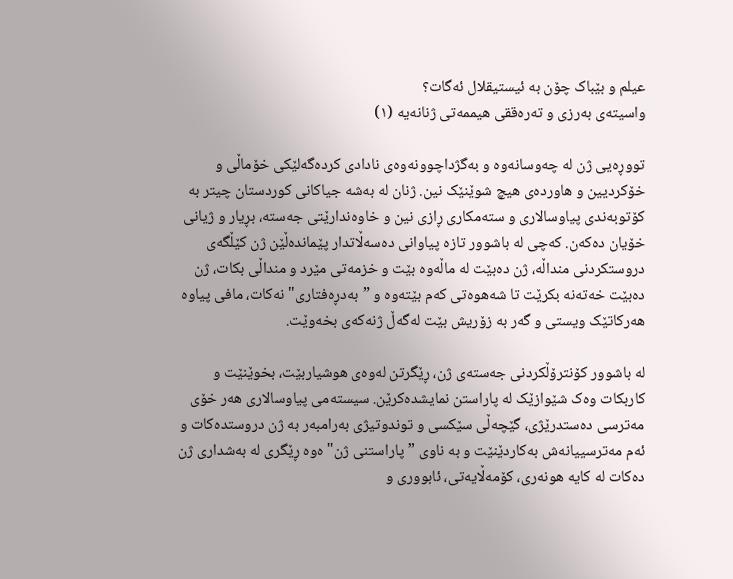عیلم و بێباک چۆن بە ئیستیقلال ئەگات؟
واسیتەی بەرزی و تەرەققی ھیممەتی ژنانەیە (١)

تووڕەیی ژن لە چەوسانەوە و بەگژداچوونەوەی نادادی کردەگەلێکی خۆماڵی و خۆکردیین و ھاوردەی ھیچ شوێنێک نین. ژنان لە بەشە جیاکانی کوردستان چیتر بە کۆتوبەندی پیاوسالاری و ستەمکاری ڕازی نین و خاوەندارێتی جەستە، بڕیار و ژیانی خۆیان دەکەن. کەچی لە باشوور تازە پیاوانی دەسەڵاتدار پێماندەڵێن ژن کێڵگەی دروستکردنی منداڵە، ژن دەبێت لە ماڵەوە بێت و خزمەتی مێرد و منداڵی بکات، ژن دەبێت خەتەنە بکرێت تا شەھوەتی کەم بێتەوە و ”بەدڕەفتاری" نەکات، مافی پیاوە ھەرکاتێک ویستی و گەر بە زۆریش بێت لەگەڵ ژنەکەی بخەوێت.

لە باشوور کۆنترۆڵکردنی جەستەی ژن، ڕێگرتن لەوەی ھوشیاربێت، بخوێنێت و کاربکات وەک شێوازێک لە پاراستن نمایشدەکرێن. سیستەمی پیاوسالاری ھەر خۆی مەترسی دەستدرێژی، گێچەڵی سێکسی و توندوتیژی بەرامبەر بە ژن دروستدەکات و ئەم مەترسییانەش بەکاردێنێت و بە ناوی ”پاراستنی ژن"ەوە ڕێگری لە بەشداری ژن دەکات لە کایە ھونەری، کۆمەڵایەتی، ئابووری و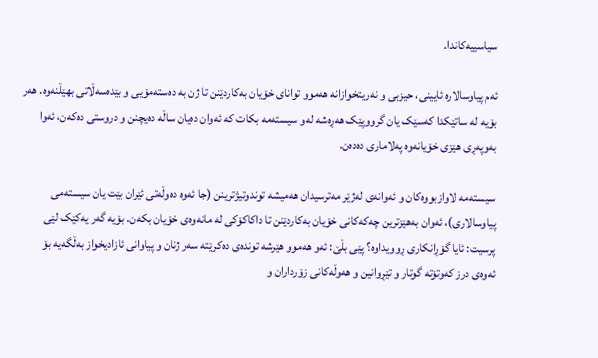سیاسییەکاندا.

ئەم پیاوسالارە ئایینی، حیزبی و نەریتخوازانە ھەموو توانای خۆیان بەکاردێنن تا ژن بە دەستەمۆیی و بێدەسەڵاتی بھێڵنەوە. ھەر بۆیە لە ساتێکدا کەسێک یان گرووپێک ھەڕەشە لەو سیستەمە بکات کە ئەوان دەیان ساڵە دەیچنن و دروستی دەکەن، ئەوا بەوپەڕی ھێزی خۆیانەوە پەلاماری دەدەن.

سیستەمە لاوازبووەکان و ئەوانەی لەژێر مەترسیدان ھەمیشە توندوتیژترینن (جا ئەوە دەوڵەتی ئێران بێت یان سیستەمی پیاوسالاری)، ئەوان بەھێزترین چەکەکانی خۆیان بەکاردێنن تا داکاکۆکی لە مانەوەی خۆیان بکەن. بۆیە گەر یەکێک لێی پرسیت: ئایا گۆڕانکاری ڕوویداوە؟ پێی بڵێ: ئەو ھەموو ھێرشە توندەی دەکرێتە سەر ژنان و پیاوانی ئازادیخواز بەڵگەیە بۆ ئەوەی درز کەوتۆتە گوتار و تێڕوانین و ھەوڵەکانی زۆرداران و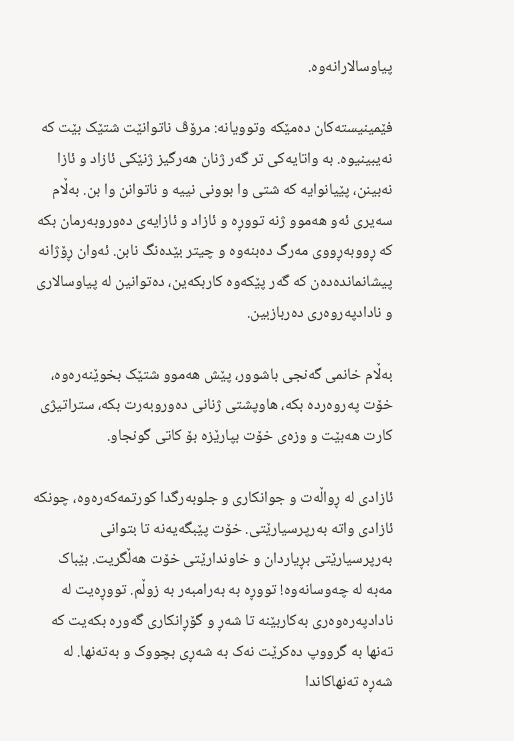پیاوسالارانەوە.

فێمینیستەکان دەمێکە وتوویانە: مرۆڤ ناتوانێت شتێک بێت کە نەیبینیوە. بە واتایەکی تر گەر ژنان ھەرگیز ژنێکی ئازاد و ئازا نەبینن، پێیانوایە کە شتی وا بوونی نییە و ناتوانن وا بن. بەڵام سەیری ئەو ھەموو ژنە تووڕە و ئازاد و ئازایەی دەوروبەرمان بکە کە ڕووبەڕووی مەرگ دەبنەوە و چیتر بێدەنگ نابن. ئەوان ڕۆژانە پیشانماندەدەن کە گەر پێکەوە کاربکەین، دەتوانین لە پیاوسالاری و نادادپەروەری دەربازبین.

بەڵام خانمی گەنجی باشوور، پێش ھەموو شتێک بخوێنەرەوە، خۆت پەروەردە بکە، ھاوپشتی ژنانی دەوروبەرت بکە، ستراتیژی کارت ھەبێت و وزەی خۆت بپارێزە بۆ کاتی گونجاو.

ئازادی لە ڕواڵەت و جوانکاری و جلوبەرگدا کورتمەکەرەوە، چونکە ئازادی واتە بەرپرسیارێتی. خۆت پێبگەیەنە تا بتوانی بەرپرسیارێتی بڕیاردان و خاوندارێتی خۆت ھەڵگریت. بێباک مەبە لە چەوسانەوە! تووڕە بە بەرامبەر بە زوڵم. تووڕەیت لە نادادپەرەوەری بەکاربێنە تا شەڕ و گۆڕانکاری گەورە بکەیت کە تەنھا بە گرووپ دەکرێت نەک بە شەڕی بچووک و بەتەنھا. لە شەڕە تەنھاکاندا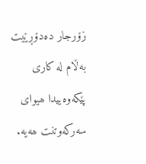زۆرجار دەدۆڕێیت بەڵام لە کاری پێکەوەییدا ھیوای سەرکەوتنت ھەیە.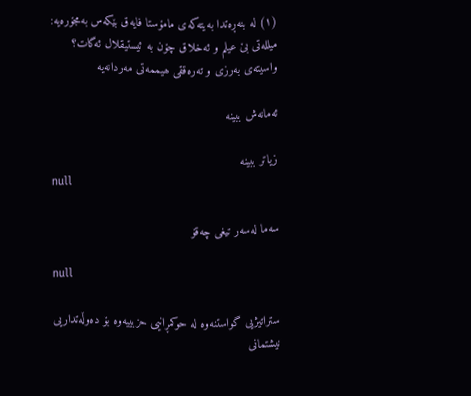(١) لە بنەڕەتدا بەیتەکەی مامۆستا فایەق بێکەس بەمجۆرەیە:
میللەتی بێ عیلم و ئەخلاق چۆن بە ئیستیقلال ئەگات؟
واسیتەی بەرزی و تەرەققی ھیممەتی مەردانەیە

ئەمانەش ببینە

زیاتر ببینە
null

سەما لەسەر تیغى چەقۆ

null

ستراتیژیی گواستنەوە لە حوکمڕانیی حزبییەوە بۆ دەوڵەتداریی نیشتمانی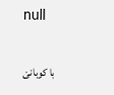null

با کوبانێ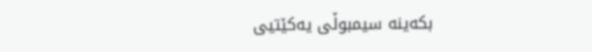بکەینە سیمبوڵی یەکێتیی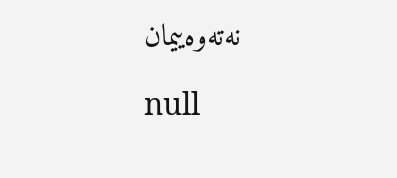نەتەوەییمان

null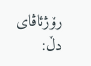رۆژئاڤای دڵ: